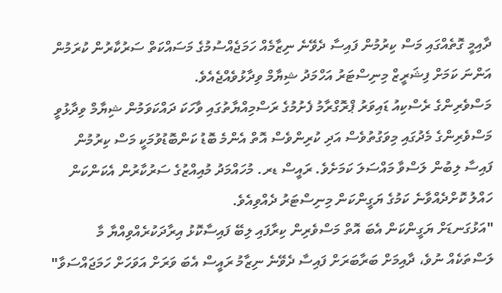ދާއިމީ ގޮތެއްގައި މަސް ކިރުމުން ފައިސާ ދެވޭނެ ނިޒާމެއް ހަމަޖެއްސުމުގެ މަސައްކަތް ސަރުކާރުން ކުރަމުން އަންނަ ކަމަށް ފިޝަރީޒް މިނިސްޓަރު އަހްމަދު ޝިޔާމް ވިދާޅުވެއްޖެއެވެ.
މަސްވެރިންގެ ރެސްކިއު ޑައިވަރު ޕްރޮގްރާމު ފެށުމުގެ ރަސްމިއްޔާތުގައި ވާހަކަ ދައްކަވަމުން ޝިޔާމް ވިދާޅުވީ މަސްވެރިންގެ މެދުގައި މިވަގުތުވެސް އަދި ކުރިންވެސް އޮތް އެންމެ ބޮޑު ކަންބޮޑުވުމަކީ މަސް ކިރުމުން ފައިސާ ލިބުން ލަސްވާ މައްސަލަ ކަމަށެވެ. ރައީސް ޑރ. މުހައްމަދު މުއިއްޒުގެ ސަރުކާރުން އެކަންކަން ހައްލު ކޮށްދެއްވާނެ ކަމުގެ ޔަގީންކަން މިނިސްޓަރު ދެއްވިއެވެ.
"އަޅުގަނޑަށް ޔަގީންކަން އެބަ އޮތް މަސްވެރިން ކިރާފައި ލިބޭ ފައިސާކޮޅު އިރާދަކުރެއްވިއްޔާ މާ ލަސްތަކެއް ނުވެ، ދާއިމަށް ބަރާބަރަށް ފައިސާ ދެވޭނެ ނިޒާމު ރައީސް އެބަ ވަރަށް އަވަހަށް ހަމަޖައްސަވާ"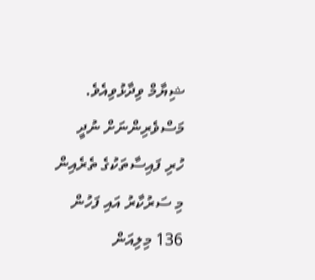ޝިޔާމް ވިދާޅުވިއެވެ.
މަސްވެރިންނަށް ނުދީ ހުރި ފައިސާތަކުގެ ތެރެއިން މި ސަރުކާރު އައި ފަހުން 136 މިލިއަން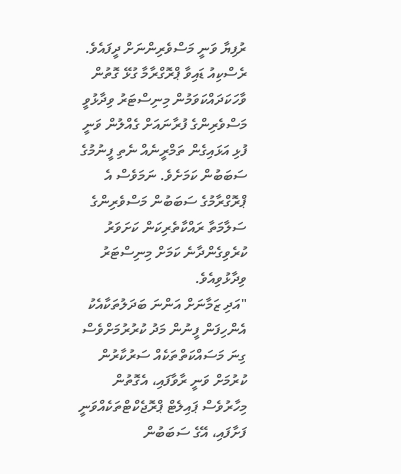ރުފިޔާ ވަނީ މަސްވެރިންނަށް ދީފައެވެ.
ރެސްކިއު ޑައިވާ ޕްރޮގްރާމާ ގުޅޭ ގޮތުން ވާހަކަދައްކަވަމުން މިނިސްޓަރު ވިދާޅުވީ މަސްވެރިންގެ ފުރާނައަށް ގެއްލުން ވަނީ ފުޅި އަޅައިގެން ތަމްރީނެއް ނެތި ފީނުމުގެ ސަބަބުން ކަމަށެވެ. ނަމަވެސް އެ ޕްރޮގްރާމުގެ ސަބަބުން މަސްވެރިންގެ ސަލާމަތާ ރައްކާތެރިކަން ކަށަވަރު ކުރެވިގެންދާނެ ކަމަށް މިނިސްޓަރު ވިދާޅުވިއެވެ.
"އަދި ޒަމާނަށް އަންނަ ބަދަލުތަކާއެކު އެންހިފަން ފީނުން މަދު ކުރުރުމަށްވެސް ގިނަ މަސައްކަތްތަކެއް ސަރުކާރުން ކުރުމަށް ވަނީ ރާވާފައި، އެގޮތުން މިހާރުވެސް ޕައިލެޓް ޕްރޮޖެކްޓްތަކެއްވަނީ ފަށާފައި، އޭގެ ސަބަބުން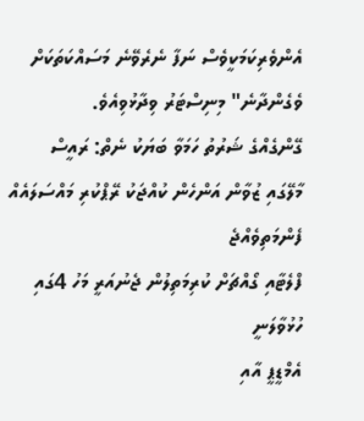އެންވެރިކަމަކީވެސް ނަފާ ނެރެވޭނެ މަސައްކަތަކަށް ވެގެންދާނެ" މިނިސްޓަރު ވިދާޅުވިއެވެ.
ގޭންގެއްގެ ޝަރުތު ހަމަވާ ބަޔަކު ނެތް: ރައީސް
މާލޭގައި ޒުވާން އަންހެން ކުއްޖަކު ރޭޕްކުރި މައްސަލައެއް ފެންމަތިވެއްޖެ
ފްލެޓާއި ގޯއްޗަށް ކުރިމަތިލުން ޖެނުއަރީ މަހު 4ގައި ހުޅުވާލަނީ
އެމްޑީޕީ އާއި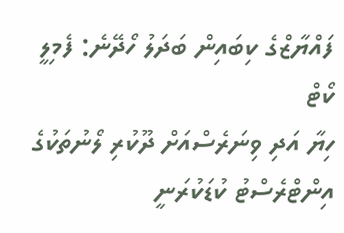ފައްޔާޒްގެ ކިބައިން ބަދަލު ހޯދޭނެ: ފެމިލީ ކޯޓް
ހިޔާ އަދި ވިނަރެސްއަށް ދޫކުރި ލޯނުތަކުގެ އިންޓްރެސްޓު ކުޑަކުރަނީ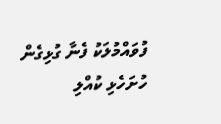ފުވައްމުލަކު ފެނާ ގުޅިގެން ހުށަހެޅި ކުއްލި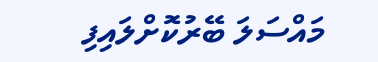މައްސަލަ ބޭރުކޮށްލައިފި